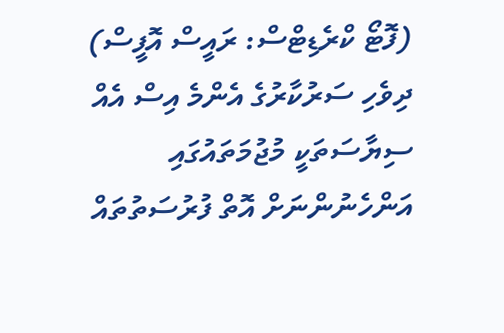(ފޮޓޯ ކްރެޑިޓްސް: ރައީސް އޮފީސް)
ދިވެހި ސަރުކާރުގެ އެންމެ އިސް އެއް ސިޔާސަތަކީ މުޖުމަތައުގައި އަންހެނުންނަށް އޮތް ފުރުސަތުތައް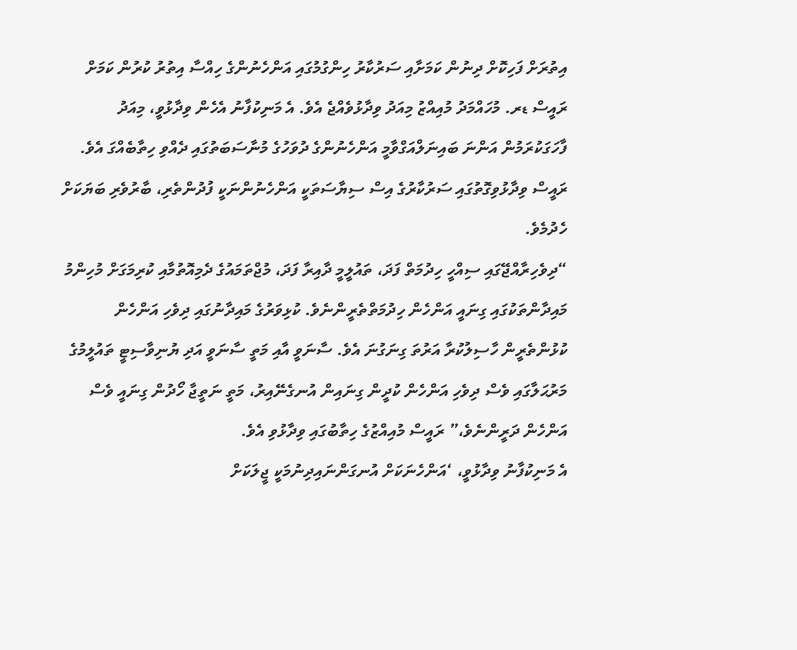އިތުރަށް ފަހިކޮށް ދިނުން ކަމަށާއި ސަރުކާރު ހިންގުމުގައި އަންހެނުންގެ ހިއްސާ އިތުރު ކުރުން ކަމަށް ރައީސް ޑރ. މުހައްމަދު މުއިއްޒު މިއަދު ވިދާޅުވެއްޖެ އެވެ. އެ މަނިކުފާނު އެހެން ވިދާޅުވީ، މިއަދު ފާހަގަކުރަމުން އަންނަ ބައިނަލްއަގްވާމީ އަންހެނުންގެ ދުވަހުގެ މުނާސަބަތުގައި ދެއްވި ހިތާބެއްގަ އެވެ. ރައީސް ވިދާޅުވިގޮތުގައި ސަރުކާރުގެ އިސް ސިޔާސަތަކީ އަންހެނުންނަކީ ފުދުންތެރި، ބާރުވެރި ބަޔަކަށް ހެދުމެވެ.
“ދިވެހިރާއްޖޭގައި ސިއްހީ ހިދުމަތް ފަދަ، ތައުލީމީ ދާއިރާ ފަދަ، މުޖްތަމައުގެ ދެމިއޮތުމާއި ކުރިމަގަށް މުހިންމު މައިދާންތަކުގައި ގިނައީ އަންހެން ހިދުމަތްތެރީންނެވެ. ކުޅިވަރުގެ މައިދާނުގައި ދިވެހި އަންހެން ކުޅުންތެރީން ހާސިލުކުރާ އަރުތަ ގިނަގުނަ އެވެ. ސާނަވީ އާއި މަތީ ސާނަވީ އަދި ޔުނިވާސިޓީ ތައުލީމުގެ މަރުޙަލާގައި ވެސް ދިވެހި އަންހެން ކުދީން ގިނައިން އުނގެނޭއިރު، މަތީ ނަތީޖާ ހޯދުން ގިނައީ ވެސް އަންހެން ދަރީންނެވެ،” ރައީސް މުއިއްޒުގެ ހިތާބުގައި ވިދާޅުވި އެވެ.
އެ މަނިކުފާނު ވިދާޅުވީ، ‘އަންހެނަކަށް އުނގަންނައިދިނުމަކީ ޖީލަކަށް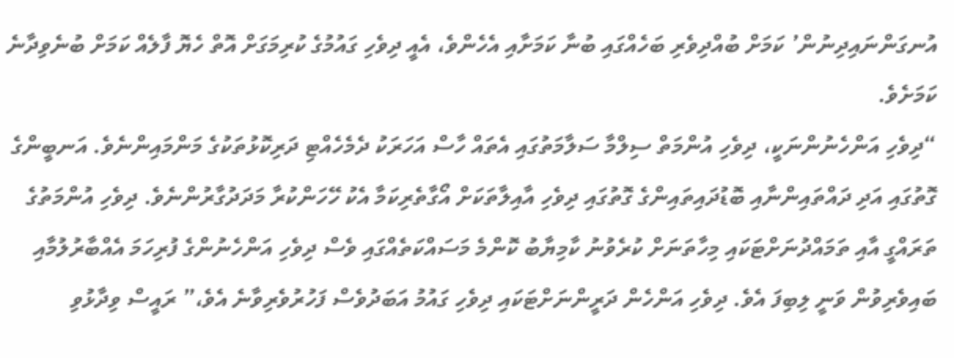އުނގަންނައިދިނުން’ ކަމަށް ބުއްދިވެރި ބަހެއްގައި ބުނާ ކަމަށާއި އެހެންވެ، އެއީ ދިވެހި ގައުމުގެ ކުރިމަގަށް އޮތް ހެޔޮ ފާލެއް ކަމަށް ބުނެވިދާނެ ކަމަށެވެ.
“ދިވެހި އަންހެނުންނަކީ، ދިވެހި އުންމަތް ސިލްމާ ސަލާމަތުގައި އެތައް ހާސް އަހަރަކު ދެމެހެއްޓި ދަރިކޮޅުތަކުގެ މަންމައިންނެވެ. އަނބީންގެ ގޮތުގައި އަދި ދައްތައިންނާއި ބޮޑުދައިތައިންގެ ގޮތުގައި ދިވެހި އާއިލާތަކަށް އޯގާތެރިކަމާ އެކު ހޭހަންކުރާ މަދަދުގާރުންނެވެ. ދިވެހި އުންމަތުގެ ތަރައްގީ އާއި ތަމައްދުނަށްޓަކައި މިހާތަނަށް ކުރެވުނު ކާމިޔާބު ކޮންމެ މަސައްކަތެއްގައި ވެސް ދިވެހި އަންހެނުންގެ ފުރިހަމަ އެއްބާރުލުމާއި ބައިވެރިވުން ވަނީ ލިބިފަ އެވެ. ދިވެހި އަންހެން ދަރީންނަށްޓަކައި ދިވެހި ގައުމު އަބަދުވެސް ފަހުރުވެރިވާނެ އެވެ،” ރައީސް ވިދާޅުވި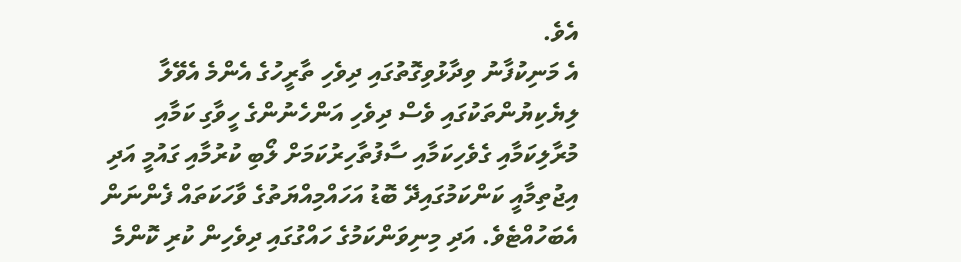އެވެ.
އެ މަނިކުފާނު ވިދާޅުވިގޮތުގައި ދިވެހި ތާރީހުގެ އެންމެ އެވޭލާ ލިޔެކިޔުންތަކުގައި ވެސް ދިވެހި އަންހެނުންގެ ހީވާގި ކަމާއި މުރާލިކަމާއި ގެވެހިކަމާއި ސާފުތާހިރުކަމަށް ލޯބި ކުރުމާއި ގައުމީ އަދި އިޖުތިމާއީ ކަންކަމުގައިދޭ ބޮޑު އަހައްމިއްޔަތުގެ ވާހަކަތައް ފެންނަން އެބަހުއްޓެވެ. އަދި މިނިވަންކަމުގެ ހައްގުގައި ދިވެހިން ކުރި ކޮންމެ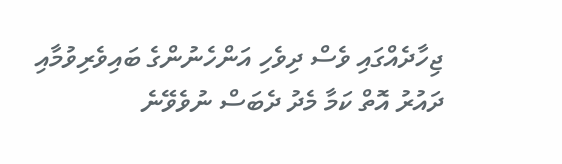ޖިހާދެއްގައި ވެސް ދިވެހި އަންހެނުންގެ ބައިވެރިވުމާއި ދައުރު އޮތް ކަމާ މެދު ދެބަސް ނުވެވޭނެ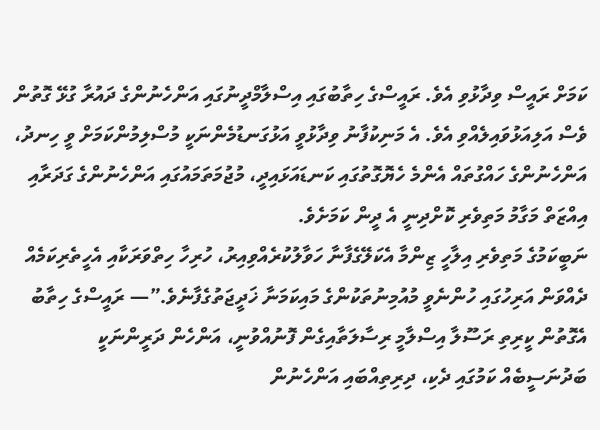ކަމަށް ރައީސް ވިދާޅުވި އެވެ. ރައީސްގެ ހިތާބުގައި އިސްލާމްދީނުގައި އަންހެނުންގެ ދައުރާ ގުޅޭ ގޮތުން ވެސް އަލިއަޅުވައިލެއްވި އެވެ. އެ މަނިކުފާނު ވިދާޅުވީ އަޅުގަނޑުމެންނަކީ މުސްލިމުންކަމަށް ވީ ހިނދު، އަންހެނުންގެ ހައްގުތައް އެންމެ ހެޔޮގޮތުގައި ކަނޑައަޅައިދީ، މުޖުމަތަމައުގައި އަންހެނުންގެ ގަދަރާއި އިއްޒަތް މަގާމު މަތިވެރި ކޮށްދިނީ އެ ދީން ކަމަށެވެ.
ނަބީކަމުގެ މަތިވެރި އިލާހީ ޒިންމާ އެކަލޭގެފާނާ ހަވާލުކުރެއްވިއިރު، ހުރިހާ ހިތްވަރަކާއި އެހީތެރިކަމެއް ދެއްވަން އަރިހުގައި ހުންނެވީ މުއުމިނުތަކުންގެ މައިކަމަނާ ޚަދީޖަތުގެފާނެވެ.”— ރައީސްގެ ހިތާބު
އެގޮތުން ކީރިތި ރަސޫލާ އިސްލާމީ ރިސާލަތާއިގެން ފޮނުއްވުނީ، އަންހެން ދަރީންނަކީ ބަދުނަސީބެއް ކަމުގައި ދެކި، ދިރިތިއްބައި އަންހެނުން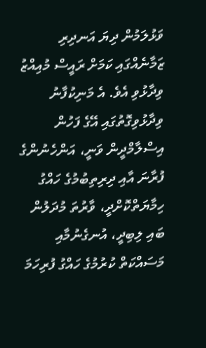ވަޅުލަމުން ދިޔަ އަނދިރި ޒަމާނެއްގައި ކަމަށް ރައީސް މުއިއްޒު ވިދާޅުވި އެވެ. އެ މަނިކުފާނު ވިދާޅުވިގޮތުގައި އޭގެ ފަހުން އިސްލާމްދީން ވަނީ، އަންހެނުންގެ ފުރާނަ އާއި ދިރިތިބުމުގެ ހައްގު ހިމާޔަތްކޮށްދީ، ވާރުތަ މުދަލުން ބައި ލިބިދީ، އުނގެނުމާއި މަސައްކަތް ކުރުމުގެ ހައްގު ފުރިހަމަ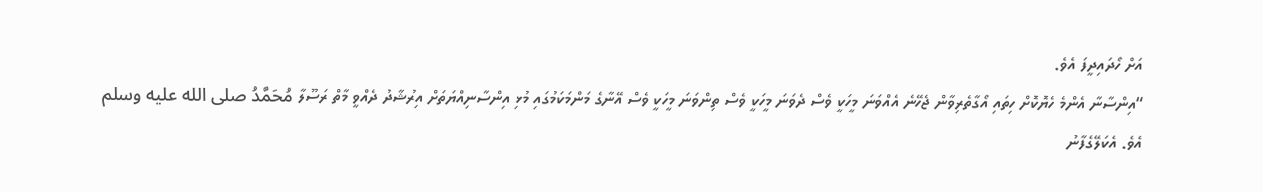އަށް ހޯދައިދީފަ އެވެ.
“އިންސާނާ އެންމެ ހެޔޮކޮށް ހިތައި އޯގާތެރިވާން ޖެހޭނެ އެއްވަނަ މީހަކީ ވެސް ދެވަނަ މީހަކީ ވެސް ތިންވަނަ މީހަކީ ވެސް އޭނާގެ މަންމަކަމުގައި މުޅި އިންސާނިއްޔަތަށް އިރުޝާދު ދެއްވީ މާތް ރަސޫލާ مُحَمَّدُ صلى الله عليه وسلم އެވެ. އެކަލޭގެފާނު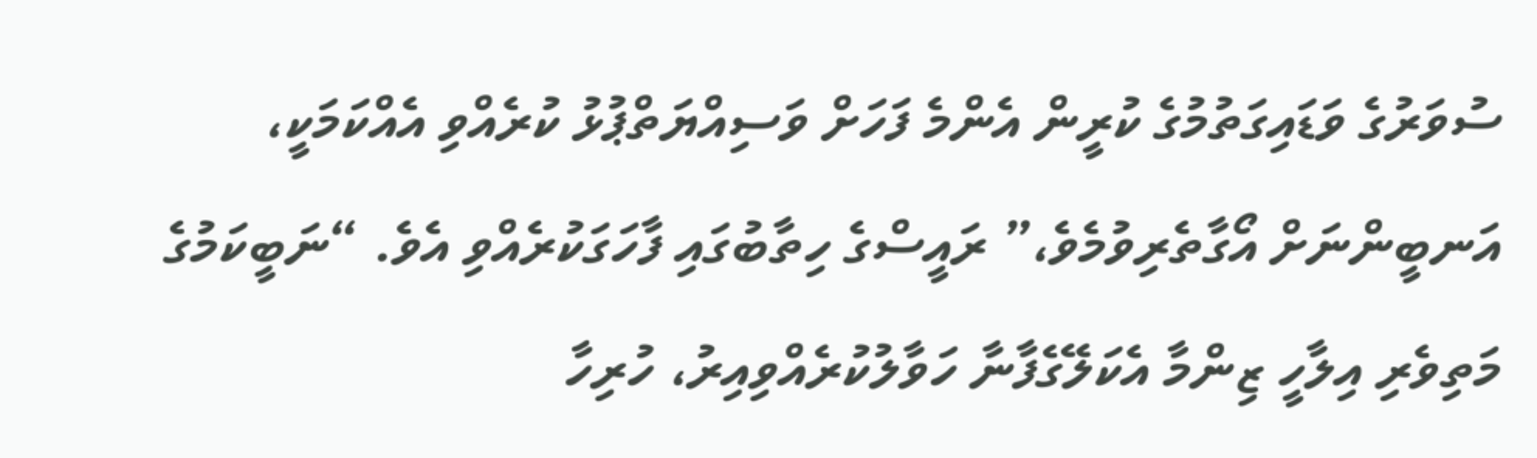ސުވަރުގެ ވަޑައިގަތުމުގެ ކުރީން އެންމެ ފަހަށް ވަސިއްޔަތްޕުޅު ކުރެއްވި އެއްކަމަކީ، އަނބީންނަށް އޯގާތެރިވުމެވެ،” ރައީސްގެ ހިތާބުގައި ފާހަގަކުރެއްވި އެވެ. “ނަބީކަމުގެ މަތިވެރި އިލާހީ ޒިންމާ އެކަލޭގެފާނާ ހަވާލުކުރެއްވިއިރު، ހުރިހާ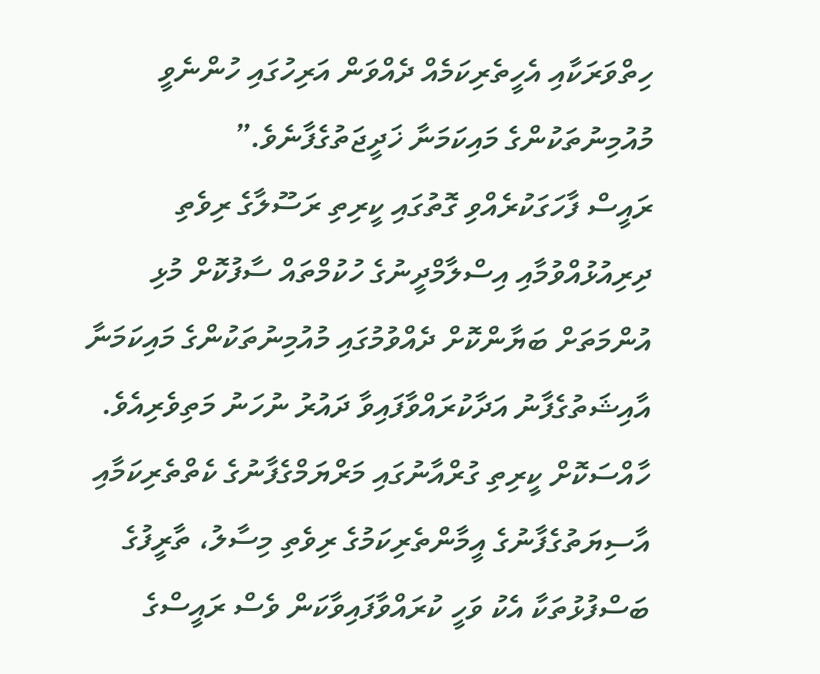ހިތްވަރަކާއި އެހީތެރިކަމެއް ދެއްވަން އަރިހުގައި ހުންނެވީ މުއުމިނުތަކުންގެ މައިކަމަނާ ޚަދީޖަތުގެފާނެވެ.”
ރައީސް ފާހަގަކުރެއްވި ގޮތުގައި ކީރިތި ރަސޫލާގެ ރިވެތި ދިރިއުޅުއްވުމާއި އިސްލާމްދީނުގެ ހުކުމްތައް ސާފުކޮށް މުޅި އުންމަތަށް ބަޔާންކޮށް ދެއްވުމުގައި މުއުމިނުތަކުންގެ މައިކަމަނާ އާއިޝަތުގެފާނު އަދާކުރައްވާފައިވާ ދައުރު ނުހަނު މަތިވެރިއެވެ. ހާއްސަކޮށް ކީރިތި ގުރްއާނުގައި މަރްޔަމްގެފާނުގެ ކެތްތެރިކަމާއި އާސިޔަތުގެފާނުގެ އީމާންތެރިކަމުގެ ރިވެތި މިސާލު، ތާރީފުގެ ބަސްފުޅުތަކާ އެކު ވަހީ ކުރައްވާފައިވާކަން ވެސް ރައީސްގެ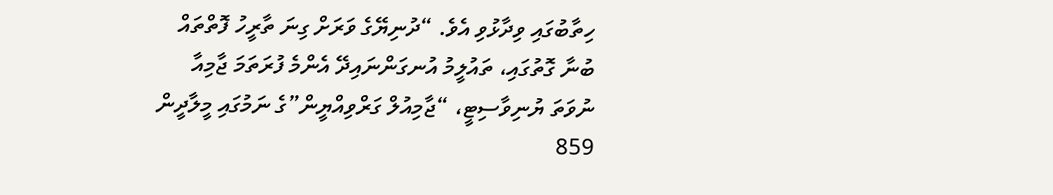ހިތާބުގައި ވިދާޅުވި އެވެ. “ދުނިޔޭގެ ވަރަށް ގިނަ ތާރީހު ފޮތްތައް ބުނާ ގޮތުގައި، ތައުލީމު އުނގަންނައިދޭ އެންމެ ފުރަތަމަ ޖާމިއާ ނުވަތަ ޔުނިވާސިޓީ، “ޖާމިއުލް ގަރްވިއްޔީން”ގެ ނަމުގައި މީލާދީން 859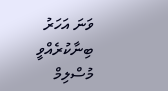ވަނަ އަހަރު ބިނާކުރެއްވީ މުސްލިމް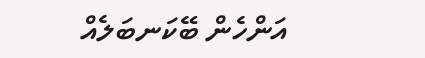އަންހެން ބޭކަނބަލެއް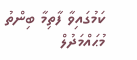ކަމުގައިވާ ފާތިމާ ބިންތު މުޙައްމަދުލް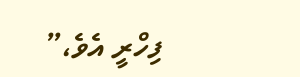ފިހްރީ އެވެ،”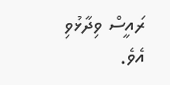ރައީސް ވިދާޅުވި އެވެ.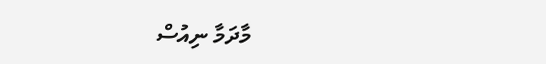މާދަމާ ނިއުސް